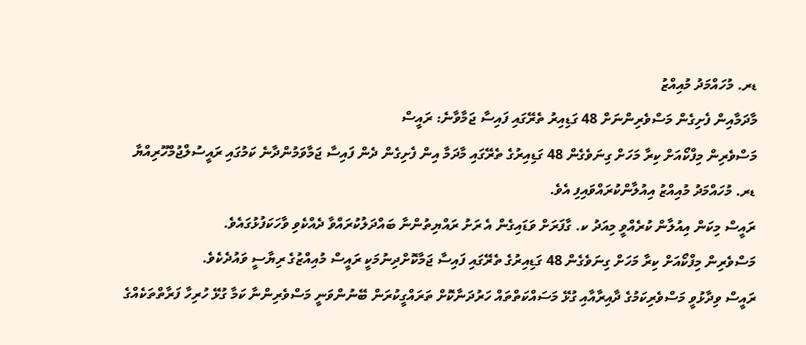ޑރ. މުހައްމަދު މުއިއްޒު
މާދަމާއިން ފެށިގެން މަސްވެރިންނަށް 48 ގަޑިއިރު ތެރޭގައި ފައިސާ ޖަމާވާނެ: ރައީސް
މަސްވެރިން މިފްކޯއަށް ކިރާ މަހަށް ގިނަވެގެން 48 ގަޑިއިރުގެ ތެރޭގައި މާދަމާ އިން ފެށިގެން ދެން ފައިސާ ޖަމާވަމުންދާނެ ކަމުގައި ރައީސުލްޖުމްހޫރިއްޔާ ޑރ. މުހައްމަދު މުއިއްޒު އިއުލާންކުރައްވައިފި އެވެ.
ރައީސް މިކަން އިއުލާން ކުރެއްވީ މިއަދު ކ. ގާފަރަށް ވަޑައިގެން އެ ރަށު ރައްޔިތުންނާ ބައްދަލުކުރައްވާ ދެއްކެވި ވާހަކަފުޅުގައެވެ.
މަސްވެރިން މިފްކޯއަށް ކިރާ މަހަށް ގިނަވެގެން 48 ގަޑިއިރުގެ ތެރޭގައި ފައިސާ ޖަމާކޮށްދިނުމަކީ ރައީސް މުއިއްޒުގެ ރިޔާސީ ވައުދެކެވެ.
ރައީސް ވިދާޅުވީ މަސްވެރިކަމުގެ ދާއިރާއާއި ގުޅޭ މަސައްކަތްތައް ހަރުދަނާކޮށް ތަރައްގީކުރަން ބޭނުންވަނީ މަސްވެރިންނާ ކަމާ ގުޅޭ ހުރިހާ ފަރާތްތަކެއްގެ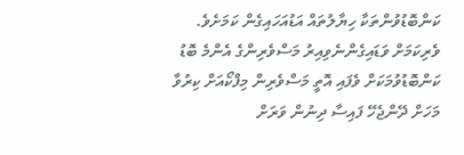ކަންބޮޑުވުންތަކާ ހިޔާލުތައް އަޑުއަހައިގެން ކަމަށެވެ. ވެރިކަމަށް ވަޑައިގެންނެވިއިރު މަސްވެރިންގެ އެންމެ ބޮޑު ކަންބޮޑުވުމަކަށް ވެފައި އޮތީ މަސްވެރިން މިފްކޯއަށް ކިރުވާ މަހަށް ދޭންޖެހޭ ފައިސާ ދިނުން ވަރަށް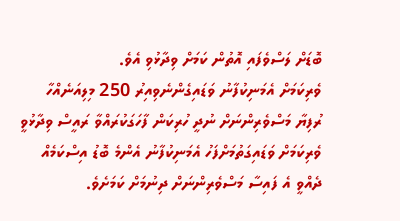ބޮޑަށް ލަސްވެފައި އޮތުން ކަމަށް ވިދާޅުވި އެވެ.
ވެރިކަމަށް އެމަނިކުފާނު ވަޑައިގެންނެވިއިރު 250 މިލިއަނެއްހާ ރުފިޔާ މަސްވެރިންނަށް ނުދީ ހުރިކަން ފާހަގަކުރައްވާ ރައީސް ވިދާޅުވީ ވެރިކަމަށް ވަޑައިގަތުމަށްފަހު އެމަނިކުފާނު އެންމެ ބޮޑު އިސްކަމެއް ދެއްވީ އެ ފައިސާ މަސްވެރިންނަށް ދިނުމަށް ކަމަށެވެ.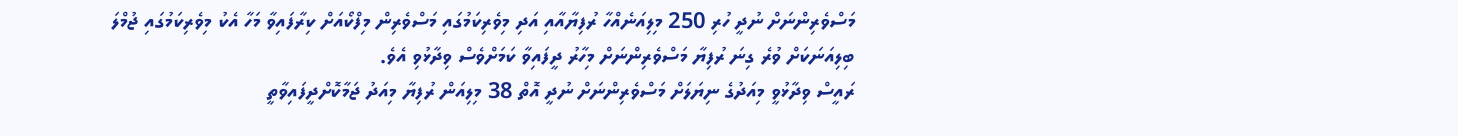މަސްވެރިންނަށް ނުދީ ހުރި 250 މިލިއަނެއްހާ ރުފިޔާއާއި އަދި މިވެރިކަމުގައި މަސްވެރިން މިފްކޯއަށް ކިރާފައިވާ މަހާ އެކު މިވެރިކަމުގައި ޖުމްލަ ބިލިއަނަކަށް ވުރެ ގިނަ ރުފިޔާ މަސްވެރިންނަށް މިހާރު ދީފައިވާ ކަމަށްވެސް ވިދާޅުވި އެވެ.
ރައީސް ވިދާޅުވީ މިއަދުގެ ނިޔަލަށް މަސްވެރިންނަށް ނުދީ އޮތް 38 މިލިއަން ރުފިޔާ މިއަދު ޖަމާކޮށްދީފައިވާތީ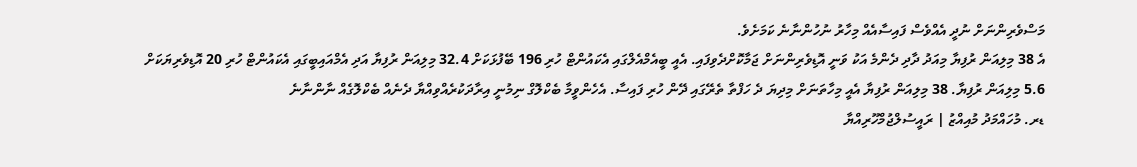މަސްވެރިންނަށް ނުދީ އެއްވެސް ފައިސާއެއް މިހާރު ނުހުންނާނެ ކަމަށެވެ.
އެ 38 މިލިއަން ރުފިޔާ މިއަދު ދާދި ދެންމެ އަކު ވަނީ އޮޑިވެރިންނަށް ޖަމާކޮށްދެވިފައި. އެއީ ބީއެމްއެލްގައި އެކައުންޓް ހުރި 196 ބޭފުޅަކަށް 32.4 މިލިއަން ރުފިޔާ އަދި އެމްއައިބީގައި އެކައުންޓް ހުރި 20 އޮޑިވެރިޔަކަށް 5.6 މިލިއަން ރުފިޔާ. 38 މިލިއަން ރުފިޔާ އެއީ މިހާތަނަށް މިދިޔަ ދެ ހަފްތާ ތެރޭގައި ދޭން ހުރި ފައިސާ. އެހެންވީމާ ބެކްލޮގް ނިމުނީ އިރާދަކުރެއްވިއްޔާ ދެނެއް ބެކްލޮގެއް ނާންނާނެ
ޑރ. މުހައްމަދު މުއިއްޒު | ރައީސުލްޖުމްހޫރިއްޔާ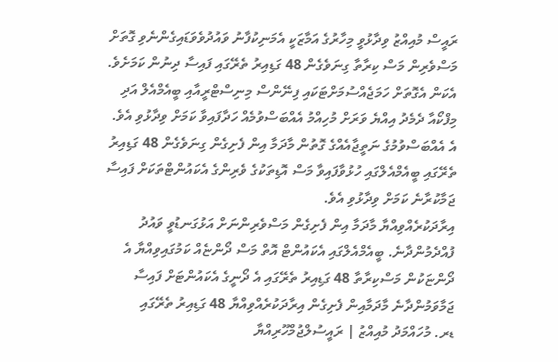ރައީސް މުއިއްޒު ވިދާޅުވީ މިހާރުގެ އަމާޒަކީ އެމަނިކުފާނު ވައުދުވެވަޑައިގެންނެވި ގޮތަށް މަސްވެރިން މަސް ކިރާތާ ގިނަވެގެން 48 ގަޑިއިރު ތެރޭގައި ފައިސާ ދިނުން ކަމަށެވެ. އެކަން އެގޮތަށް ހަމަޖެއްސުމަށްޓަކައި ފިނޭންސް މިނިސްޓްރީއާއި ބީއެމްއެލް އަދި މިފްކޯއާ ދެމެދު އިއްޔެ ވަރަށް މުހިއްމު އެއްބަސްވުމެއް ހަދާފައިވާ ކަމަށް ވިދާޅުވި އެވެ. އެ އެއްބަސްވުމުގެ ނަތީޖާއެއްގެ ގޮތުން މާދަމާ އިން ފެށިގެން ގިނަވެގެން 48 ގަޑިއިރު ތެރޭގައި ބީއެމްއެލްގައި ހުޅުވާފައިވާ މަސް އޮޑިތަކުގެ ވެރިންގެ އެކައުންޓްތަކަށް ފައިސާ ޖަމާކުރާނެ ކަމަށް ވިދާޅުވި އެވެ.
އިރާދަކުރެއްވިއްޔާ މާދަމާ އިން ފެށިގެން މަސްވެރިންނަށް އަޅުގަނޑުވީ ވައުދު ފުއްދެމުންދާނެ. ބީއެމްއެލްގައި އެކައުންޓް އޮތް މަސް ދޯންޏެއް ކަމުގައިވިއްޔާ އެ ދޯންޏަކުން މަސްކިރާތާ 48 ގަޑިއިރު ތެރޭގައި އެ ދޯނީގެ އެކައުންޓަށް ފައިސާ ޖަމާވަމުންދާނެ މާދަމާއިން ފެށިގެން އިރާދަކުރެއްވިއްޔާ 48 ގަޑިއިރު ތެރޭގައި
ޑރ. މުހައްމަދު މުއިއްޒު | ރައީސުލްޖުމްހޫރިއްޔާ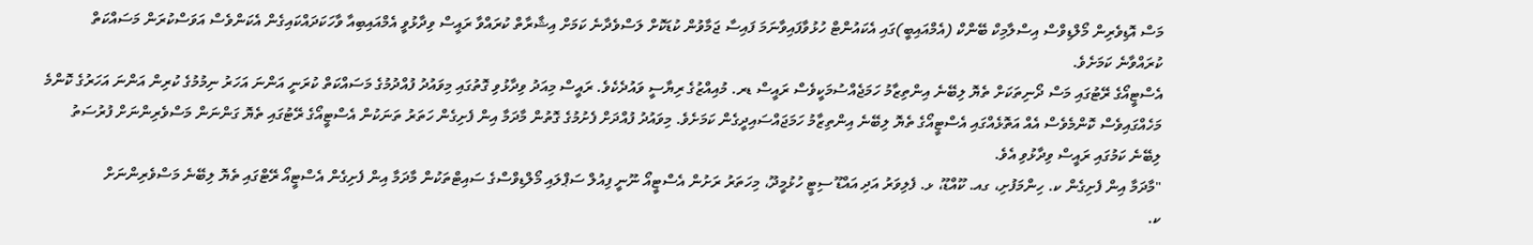މަސް އޮޑިވެރިން މޯލްޑިވްސް އިސްލާމިކް ބޭންކް (އެމްއައިބީ)ގައި އެކައުންޓް ހުޅުވާފައިވާނަމަ ފައިސާ ޖަމާވުން ކުޑަކޮށް ލަސްވެދާނެ ކަމަށް އިޝާރާތް ކުރައްވާ ރައީސް ވިދާޅުވީ އެމްއައިބިއާ ވާހަކަދައްކައިގެން އެކަންވެސް އަވަސްކުރަން މަސައްކަތް ކުރައްވާނެ ކަމަށެވެ.
އެސްޓީއޯގެ ރޭޓުގައި މަސް ދޯނިތަކަށް ތެޔޮ ލިބޭނެ އިންތިޒާމު ހަމަޖެއްސުމަކީވެސް ރައީސް ޑރ. މުއިއްޒުގެ ރިޔާސީ ވައުދެކެވެ. ރައީސް މިއަދު ވިދާޅުވި ގޮތުގައި މިވައުދު ފުއްދުމުގެ މަސައްކަތް ކުރަނީ އަންނަ އަހަރު ނިމުމުގެ ކުރިން އަންނަ އަހަރުގެ ކޮންމެ މަހެއްގައިވެސް ކޮންމެވެސް އެއް އަތޮޅެއްގައި އެސްޓީއޯގެ ތެޔޮ ލިބޭނެ އިންތިޒާމު ހަމަޖައްސައިދީގެން ކަމަށެވެ. މިވައުދު ފުއްދަށް ފެށުމުގެ ގޮތުން މާދަމާ އިން ފެށިގެން ހަތަރު ތަނަކުން އެސްޓީއޯގެ ރޭޓުގައި ތެޔޮ ގަންނަން މަސްވެރިންނަށް ފުރުސަތު ލިބޭނެ ކަމުގައި ރައީސް ވިދާޅުވި އެވެ.
"މާދަމާ އިން ފެށިގެން ކ. ހިންމަފުށި، ގއ. ކޫއްޑޫ، ޅ. ފެލިވަރު އަދި އައްޑޫ ސިޓީ ހުޅުމީދޫ، މިހަތަރު ރަށުން އެސްޓީއޯ ނޫނީ ފިއުލް ސަޕްލައި މޯލްޑިވްސްގެ ސައިޓްތަކުން މާދަމާ އިން ފެށިގެން އެސްޓީއޯ ރޭޓްގައި ތެޔޮ ލިބޭނެ މަސްވެރިންނަށް
ކ.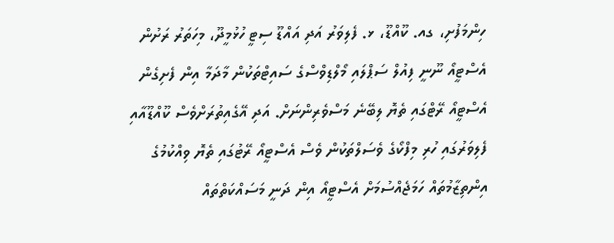ހިންމަފުށި، ގއ. ކޫއްޑޫ، ޅ. ފެލިވަރު އަދި އައްޑޫ ސިޓީ ހުޅުމީދޫ، މިހަތަރު ރަށުން އެސްޓީއޯ ނޫނީ ފިއުލް ސަޕްލައި މޯލްޑިވްސްގެ ސައިޓްތަކުން މާދަމާ އިން ފެށިގެން އެސްޓީއޯ ރޭޓްގައި ތެޔޮ ލިބޭނެ މަސްވެރިންނަށް. އަދި އޭގެއިތުރަށްވެސް ކޫއްޑޫއާއި ފެލިވަރުގައި ހުރި މިފްކޯގެ ވެސަލްތަކުން ވެސް އެސްޓީއޯ ރޭޓުގައި ތެޔޮ ވިއްކުމުގެ އިންތިޒާމުތައް ހަމަޖެއްސުމަށް އެސްޓީއޯ އިން ދަނީ މަސައްކަތްތައް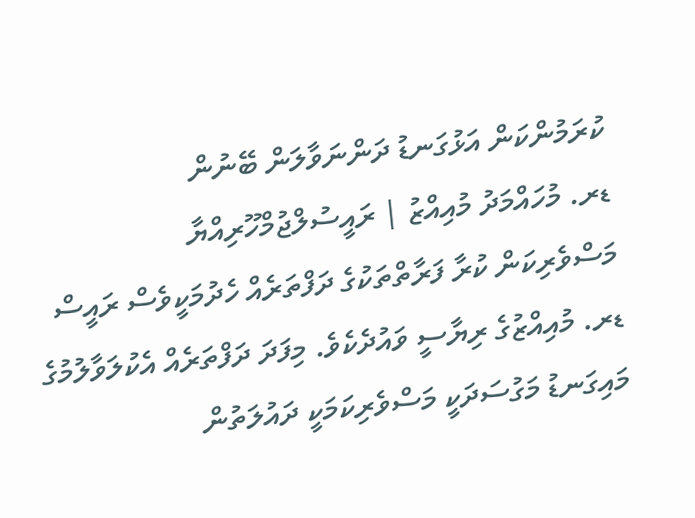ކުރަމުންކަން އަޅުގަނޑު ދަންނަވާލަން ބޭނުން
ޑރ. މުހައްމަދު މުއިއްޒު | ރައީސުލްޖުމްހޫރިއްޔާ
މަސްވެރިކަން ކުރާ ފަރާތްތަކުގެ ދަފްތަރެއް ހެދުމަކީވެސް ރައީސް ޑރ. މުއިއްޒުގެ ރިޔާސީ ވައުދެކެވެ. މިފަދަ ދަފްތަރެއް އެކުލަވާލުމުގެ މައިގަނޑު މަގުސަދަކީ މަސްވެރިކަމަކީ ދައުލަތުން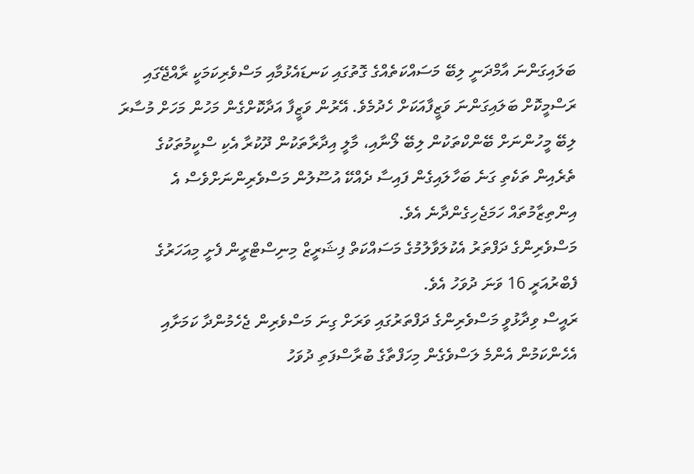ބަލައިގަންނަ އާމްދަނީ ލިބޭ މަސައްކަތެއްގެ ގޮތުގައި ކަނޑައެޅުމާއި މަސްވެރިކަމަކީ ރާއްޖޭގައި ރަސްމީކޮށް ބަލައިގަންނަ ވަޒީފާއަކަށް ހެދުމެވެ. އޭރުން ވަޒީފާ އަދާކޮށްގެން މަހުން މަހަށް މުސާރަ ލިބޭ މީހުންނަށް ބޭންކްތަކުން ލިބޭ ލޯނާއި، މާލީ އިދާރާތަކުން ދޫކުރާ އެކި ސްކީމުތަކުގެ ތެރެއިން ތަކެތި ގަނެ ބަހާލައިގެން ފައިސާ ދެއްކޭ އުސޫލުން މަސްވެރިންނަށްވެސް އެ އިންތިޒާމުތައް ހަމަޖެހިގެންދާނެ އެވެ.
މަސްވެރިންގެ ދަފްތަރު އެކުލަވާލުމުގެ މަސައްކަތް ފިޝަރީޒް މިނިސްޓްރީން ފެށީ މިއަހަރުގެ ފެބްރުއަރީ 16 ވަނަ ދުވަހު އެވެ.
ރައީސް ވިދާޅުވީ މަސްވެރިންގެ ދަފްތަރުގައި ވަރަށް ގިނަ މަސްވެރިން ޖެހެމުންދާ ކަމަށާއި އެހެންކަމުން އެންމެ ލަސްވެގެން މިހަފްތާގެ ބުރާސްފަތި ދުވަހު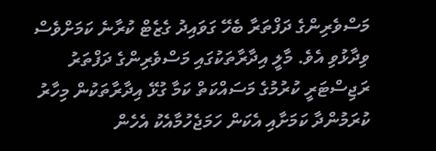މަސްވެރިންގެ ދަފްތަރާ ބެހޭ ގަވައިދު ގެޒެޓް ކުރާނެ ކަމަށްވެސް ވިދާޅުވި އެވެ. މާލީ އިދާރާތަކުގައި މަސްވެރިންގެ ދަފްތަރު ރަޖިސްޓަރީ ކުރުމުގެ މަސައްކަތް ކަމާ ގުޅޭ އިދާރާތަކުން މިހާރު ކުރަމުންދާ ކަމަށާއި އެކަން ހަމަޖެހުމާއެކު އެހެން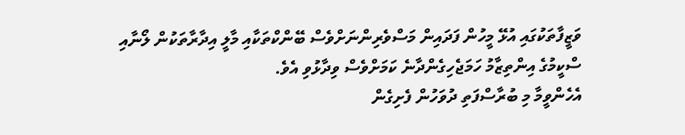ވަޒީފާތަކުގައި އުޅޭ މީހުން ފަދައިން މަސްވެރިންނަށްވެސް ބޭންކްތަކާއި މާލީ އިދާރާތަކުން ލޯނާއި ސްކީމުގެ އިންތިޒާމު ހަމަޖެހިގެންދާނެ ކަމަށްވެސް ވިދާޅުވި އެވެ.
އެހެންވީމާ މި ބުރާސްފަތި ދުވަހުން ފެށިގެން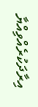އިރާދަކުރެއްވިއްޔާ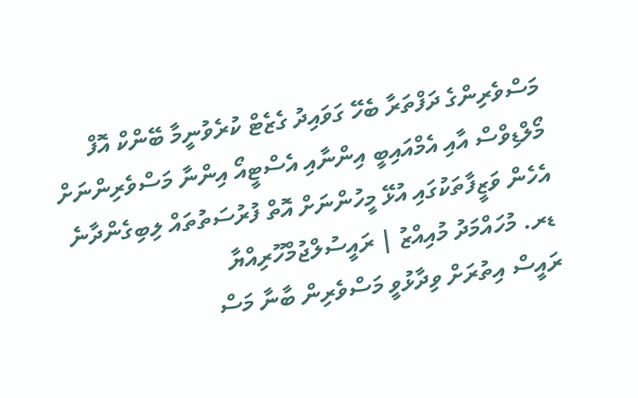މަސްވެރިންގެ ދަފްތަރާ ބެހޭ ގަވައިދު ގެޒެޓް ކުރެވުނީމާ ބޭންކް އޮފް މޯލްޑިވްސް އާއި އެމްއައިބީ އިންނާއި އެސްޓީއޯ އިންނާ މަސްވެރިންނަށް އެހެން ވަޒީފާތަކުގައި އުޅޭ މީހުންނަށް އޮތް ފުރުސަތުތައް ލިބިގެންދާނެ
ޑރ. މުހައްމަދު މުއިއްޒު | ރައީސުލްޖުމްހޫރިއްޔާ
ރައީސް އިތުރަށް ވިދާޅުވީ މަސްވެރިން ބާނާ މަސް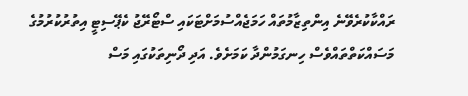ރައްކާކުރެވޭނެ އިންތިޒާމުތައް ހަމަޖެއްސުމަށްޓަކައި ސްޓޯރޭޖު ކެޕޭސިޓީ އިތުރުކުރުމުގެ މަސައްކަތްތައްވެސް ހިނގަމުންދާ ކަމަށެވެ. އަދި ދޯނިތަކުގައި މަސް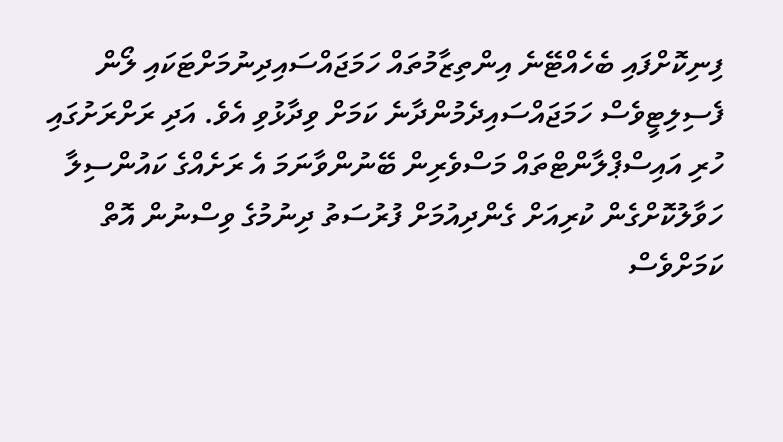ފިނިކޮށްފައި ބެހެއްޓޭނެ އިންތިޒާމުތައް ހަމަޖައްސައިދިނުމަށްޓަކައި ލޯން ފެސިލިޓީވެސް ހަމަޖައްސައިދެމުންދާނެ ކަމަށް ވިދާޅުވި އެވެ. އަދި ރަށްރަށުގައި ހުރި އައިސްޕްލާންޓްތައް މަސްވެރިން ބޭނުންވާނަމަ އެ ރަށެއްގެ ކައުންސިލާ ހަވާލުކޮށްގެން ކުރިއަށް ގެންދިއުމަށް ފުރުސަތު ދިނުމުގެ ވިސްނުން އޮތް ކަމަށްވެސް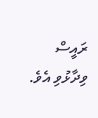ރައީސް ވިދާޅުވި އެވެ.